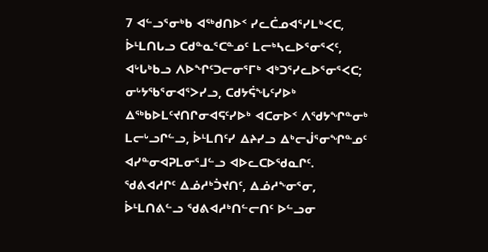7 ᐊᓪᓗᕐᓂᒃᑲ ᐊᖅᑯᑎᐅᑉ ᓯᓚᑖᓄᐊᕐᓯᒪᒃᐸᑕ, ᐆᒻᒪᑎᒐᓗ ᑕᑯᓐᓇᕐᑕᓐᓄᑦ ᒪᓕᒃᓴᓚᐅᕐᓂᕐᐸᑦ, ᐊᒡᒐᒃᑲᓗ ᐱᐅᖏᑦᑐᓕᓂᕐᒥᒃ ᐊᒃᑐᕐᓯᓚᐅᕐᓂᕐᐸᑕ;
ᓂᒡᔭᖃᕐᓂᐊᕐᐳᓯᓗ, ᑕᑯᔭᕌᖓᑦᓯᐅᒃ ᐃᖅᑲᐅᒪᑦᔪᑎᒋᓂᐊᕋᑦᓯᐅᒃ ᐊᑕᓂᐅᑉ ᐱᖁᔭᖏᓐᓂᒃ ᒪᓕᒡᓗᒋᓪᓗ, ᐆᒻᒪᑎᑦᓯ ᐃᔨᓯᓗ ᐃᒃᓕᒎᕐᓂᖏᓐᓄᑦ ᐊᓯᓐᓂᐊᕈᒪᓂᕐᒧᓪᓗ ᐊᐅᓚᑕᐅᖁᓇᒋᑦ.
ᖁᕕᐊᓱᒋᑦ ᐃᓅᓱᒃᑑᔪᑎᑦ, ᐃᓅᓱᖕᓂᕐᓂ, ᐆᒻᒪᑎᕕᓪᓗ ᖁᕕᐊᓱᒃᑎᓪᓕᑎᑦ ᐅᓪᓗᓂ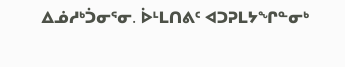ᐃᓅᓱᒃᑑᓂᕐᓂ. ᐆᒻᒪᑎᕕᑦ ᐊᑐᕈᒪᔭᖏᓐᓂᒃ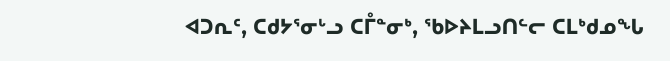ᐊᑐᕆᑦ, ᑕᑯᔭᕐᓂᒡᓗ ᑕᒤᓐᓂᒃ, ᖃᐅᔨᒪᓗᑎᓪᓕ ᑕᒪᒃᑯᓄᖓ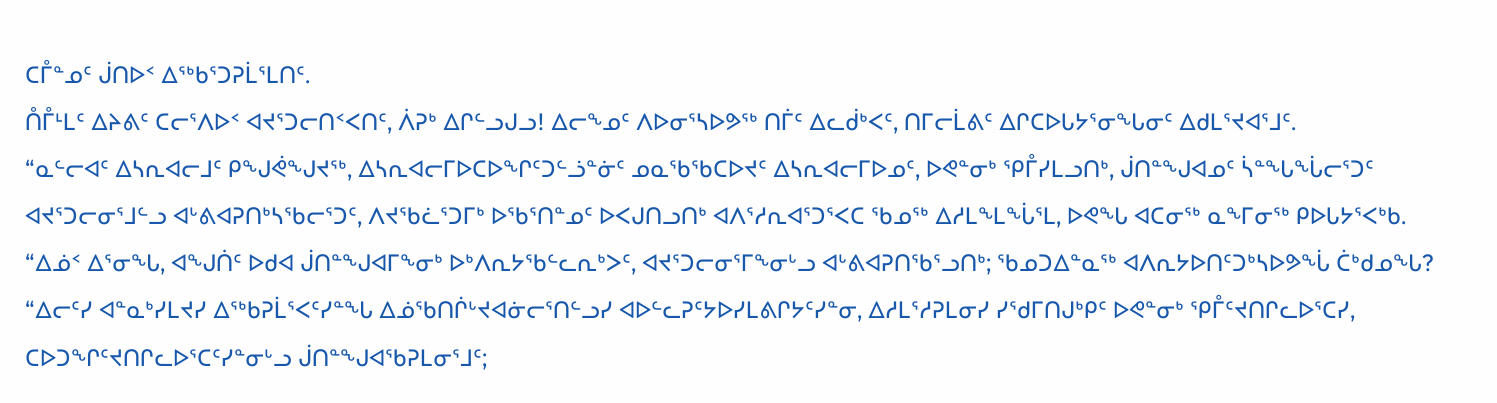ᑕᒤᓐᓄᑦ ᒎᑎᐅᑉ ᐃᖅᑲᕐᑐᕈᒫᕐᒪᑎᑦ.
ᑍᒤᒻᒪᑦ ᐃᔨᕕᑦ ᑕᓕᕐᐱᐅᑉ ᐊᔪᕐᑐᓕᑎᑉᐸᑎᑦ, ᐲᕈᒃ ᐃᒋᓪᓗᒍᓗ! ᐃᓕᖕᓄᑦ ᐱᐅᓂᕐᓴᐅᕗᖅ ᑎᒦᑦ ᐃᓚᑰᒃᐸᑦ, ᑎᒥᓕᒫᕕᑦ ᐃᒋᑕᐅᒐᔭᕐᓂᖓᓂᑦ ᐃᑯᒪᕐᔪᐊᕐᒧᑦ.
“ᓇᓪᓕᐊᑦ ᐃᓴᕆᐊᓕᒧᑦ ᑭᖑᕚᖑᔪᖅ, ᐃᓴᕆᐊᓕᒥᐅᑕᐅᖏᑦᑐᓪᓘᓐᓃᑦ ᓄᓇᖃᖃᑕᐅᔪᑦ ᐃᓴᕆᐊᓕᒥᐅᓄᑦ, ᐅᕙᓐᓂᒃ ᕿᒤᓯᒪᓗᑎᒃ, ᒎᑎᓐᖑᐊᓄᑦ ᓵᓐᖓᖔᓕᕐᑐᑦ ᐊᔪᕐᑐᓕᓂᕐᒧᓪᓗ ᐊᒡᕕᐊᕈᑎᒃᓴᖃᓕᕐᑐᑦ, ᐱᔪᖃᓛᕐᑐᒥᒃ ᐅᖃᕐᑎᓐᓄᑦ ᐅᐸᒍᑎᓗᑎᒃ ᐊᐱᕐᓱᕆᐊᕐᑐᕐᐸᑕ ᖃᓄᖅ ᐃᓱᒪᖕᒪᖔᕐᒪ, ᐅᕙᖓ ᐊᑕᓂᖅ ᓇᖕᒥᓂᖅ ᑭᐅᒐᔭᕐᐸᒃᑲ.
“ᐃᓅᑉ ᐃᕐᓂᖓ, ᐊᖑᑏᑦ ᐅᑯᐊ ᒎᑎᓐᖑᐊᒥᖕᓂᒃ ᐅᒃᐱᕆᔭᖃᓪᓚᕆᒃᐳᑦ, ᐊᔪᕐᑐᓕᓂᕐᒥᖕᓂᒡᓗ ᐊᒡᕕᐊᕈᑎᖃᕐᓗᑎᒃ; ᖃᓄᑐᐃᓐᓇᖅ ᐊᐱᕆᔭᐅᑎᑦᑐᒃᓴᐅᕗᖔ ᑖᒃᑯᓄᖓ?
“ᐃᓕᑦᓯ ᐊᓐᓇᒃᓯᒪᔪᓯ ᐃᖅᑲᕈᒫᕐᐸᑦᓯᓐᖓ ᐃᓅᖃᑎᒌᒡᔪᐊᓃᓕᕐᑎᓪᓗᓯ ᐊᐅᓪᓚᕈᑦᔭᐅᓯᒪᕕᒋᔭᑦᓯᓐᓂ, ᐃᓱᒪᕐᓱᕈᒪᓂᓯ ᓯᖁᒥᑎᒍᒃᑭᑦ ᐅᕙᓐᓂᒃ ᕿᒤᑦᔪᑎᒋᓚᐅᕐᑕᓯ, ᑕᐅᑐᖏᑦᔪᑎᒋᓚᐅᕐᑕᑦᓯᓐᓂᒡᓗ ᒎᑎᓐᖑᐊᖃᕈᒪᓂᕐᒧᑦ;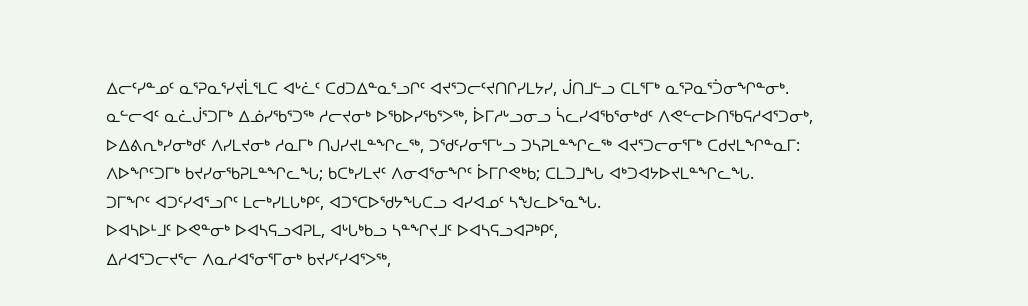ᐃᓕᑦᓯᓐᓄᑦ ᓇᕐᕈᓇᕐᓯᔪᒫᕐᒪᑕ ᐊᒡᓛᑦ ᑕᑯᑐᐃᓐᓇᕐᓗᒋᑦ ᐊᔪᕐᑐᓕᑦᔪᑎᒋᓯᒪᔭᓯ, ᒎᑎᒧᓪᓗ ᑕᒪᕐᒥᒃ ᓇᕐᕈᓇᕐᑑᓂᖏᓐᓂᒃ.
ᓇᓪᓕᐊᑦ ᓇᓛᒎᕐᑐᒥᒃ ᐃᓅᓯᖃᕐᑐᖅ ᓱᓕᔪᓂᒃ ᐅᖃᐅᓯᖃᕐᐳᖅ, ᐆᒥᓱᒡᓗᓂᓗ ᓵᓚᓯᐊᖃᕐᓂᒃᑯᑦ ᐱᕙᓪᓕᐅᑎᖃᕋᓱᐊᕐᑐᓂᒃ, ᐅᐃᕕᕆᒃᓯᓂᒃᑯᑦ ᐱᓯᒪᔪᓂᒃ ᓱᓇᒥᒃ ᑎᒍᓯᔪᒪᓐᖏᓚᖅ, ᑐᖁᑦᓯᓂᕐᒥᒡᓗ ᑐᓴᕈᒪᓐᖏᓚᖅ ᐊᔪᕐᑐᓕᓂᕐᒥᒃ ᑕᑯᔪᒪᖏᓐᓇᒥ:
ᐱᐅᖏᑦᑐᒥᒃ ᑲᔪᓯᓂᖃᕈᒪᓐᖏᓚᖓ; ᑲᑕᒃᓯᒪᔪᑦ ᐱᓂᐊᕐᓂᖏᑦ ᐆᒥᒋᕙᒃᑲ; ᑕᒪᑐᒧᖓ ᐊᒃᑐᐊᔭᐅᔪᒪᓐᖏᓚᖓ.
ᑐᒥᖏᑦ ᐊᑐᑦᓯᐊᕐᓗᒋᑦ ᒪᓕᒃᓯᒪᒐᒃᑭᑦ, ᐊᑐᕐᑕᐅᖁᔭᖓᑕᓗ ᐊᓯᐊᓄᑦ ᓴᖑᓚᐅᕐᓇᖓ.
ᐅᐊᓴᐅᒻᒧᑦ ᐅᕙᓐᓂᒃ ᐅᐊᓴᕋᓗᐊᕈᒪ, ᐊᒡᒐᒃᑲᓗ ᓴᓐᖏᔪᒧᑦ ᐅᐊᓴᕋᓗᐊᕈᒃᑭᑦ,
ᐃᓱᐊᕐᑐᓕᔪᕐᓕ ᐱᓇᓱᐊᕐᓂᕐᒥᓂᒃ ᑲᔪᓯᑦᓯᐊᕐᐳᖅ,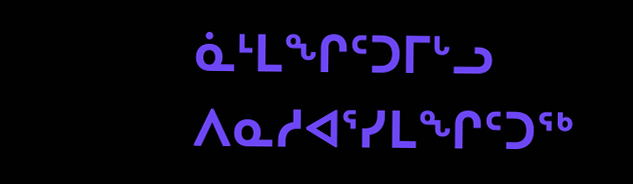ᓈᒻᒪᖏᑦᑐᒥᒡᓗ ᐱᓇᓱᐊᕐᓯᒪᖏᑦᑐᖅ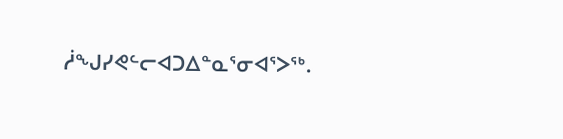ᓲᖑᓯᕙᓪᓕᐊᑐᐃᓐᓇᕐᓂᐊᕐᐳᖅ.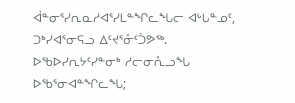ᐋᓐᓂᕐᓯᕆᓇᓱᐊᕐᓯᒪᓐᖏᓚᖓᓕ ᐊᒡᒐᓐᓄᑦ, ᑐᒃᓯᐊᕐᓂᕋᓗ ᐃᑦᔪᕐᓁᑦᑑᕗᖅ.
ᐅᖃᐅᓯᕆᔭᑦᓯᓐᓂᒃ ᓱᓕᓂᕅᓗᖓ ᐅᖃᕐᓂᐊᓐᖏᓚᖓ;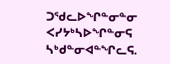ᑐᖁᓚᐅᖏᓐᓂᓐᓂ ᐸᓯᔭᒃᓴᐅᖏᓐᓂᕋ ᓴᒃᑯᓐᓂᐊᓐᖏᓚᕋ.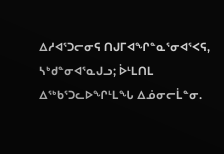ᐃᓱᐊᕐᑐᓕᓂᕋ ᑎᒍᒥᐊᖏᓐᓇᕐᓂᐊᕐᐸᕋ, ᓴᒃᑯᓐᓂᐊᕐᓇᒍᓗ; ᐆᒻᒪᑎᒪ ᐃᖅᑲᕐᑐᓚᐅᖏᒻᒪᖓ ᐃᓅᓂᓕᒫᓐᓂ.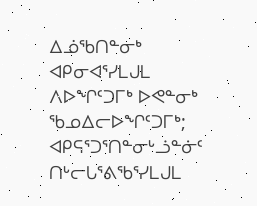ᐃᓅᖃᑎᓐᓂᒃ ᐊᑭᓂᐊᕐᓯᒪᒍᒪ ᐱᐅᖏᑦᑐᒥᒃ ᐅᕙᓐᓂᒃ ᖃᓄᐃᓕᐅᖏᑦᑐᒥᒃ; ᐊᑭᕋᕐᑐᕐᑎᓐᓂᒡᓘᓐᓃᑦ ᑎᒡᓕᒐᕐᕕᖃᕐᓯᒪᒍᒪ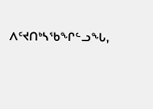ᐱᑦᔪᑎᒃᓴᖃᖏᓪᓗᖓ,